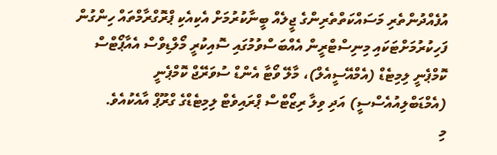އުފެއްދުންތެރި މަސައްކަތްތެރިންގެ ޖީލެއް ބީނާކުރުމަށް އެކިއެކި ޕްރޮގްރާމްތައް ހިންގުން ފަހިކުރުމަށްޓަކައި މިނިސްޓްރީން އެއްބަސްވުމުގައި ސޮއިކުރީ މޯލްޑިވްސް އެއާޕޯޓްސް ކޮމްޕެނީ ލިމިޓެޑް (އެމްއޭސީއެލް)، މާލޭ ވޯޓާ އެންޑް ސުވަރޭޖް ކޮމްޕެނީ (އެމްޑަބްލިއުއެސްސީ) އަދި ވިލާ ރިޒޯޓްސް ޕްރައިވެޓް ލިމިޓެޑްގެ ގްރޫޕް އާއެކުއެވެ.
މި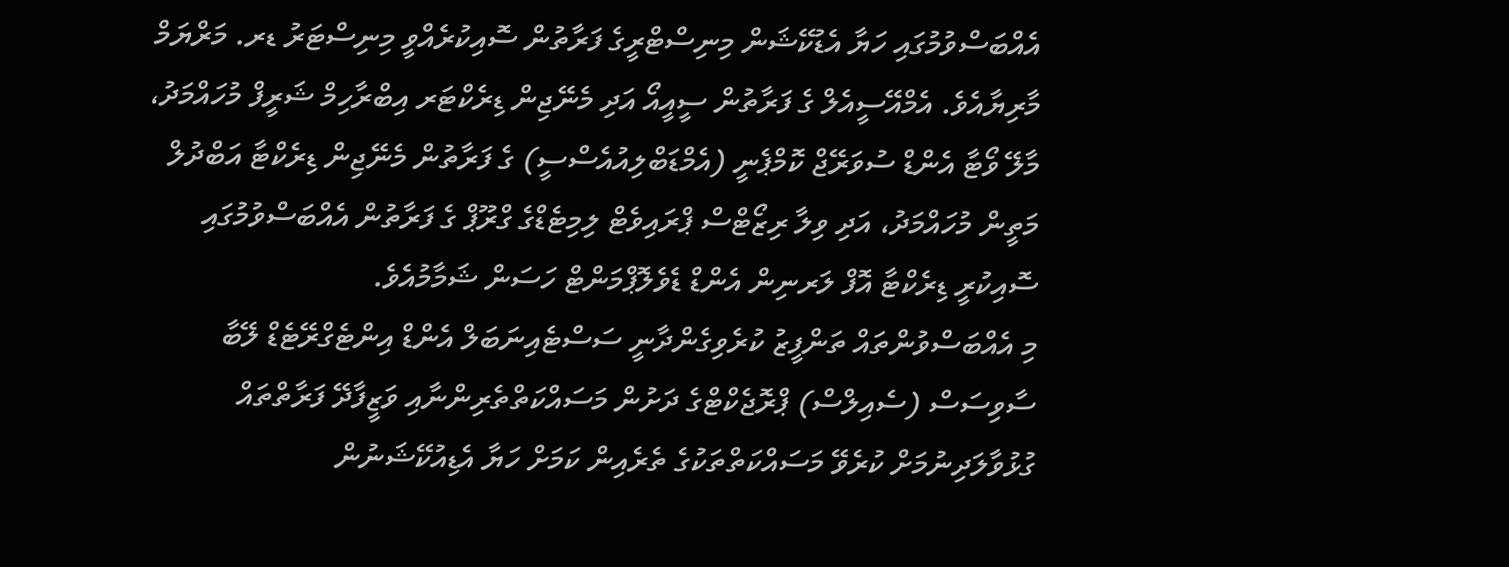އެއްބަސްވުމުގައި ހަޔާ އެޑުކޭޝަން މިނިސްޓްރީގެ ފަރާތުން ސޮއިކުރެއްވީ މިނިސްޓަރު ޑރ. މަރްޔަމް މާރިޔާއެވެ. އެމްއޭސީއެލް ގެ ފަރާތުން ސީއީއޯ އަދި މެނޭޖިން ޑިރެކްޓަރ އިބްރާހިމް ޝަރީފް މުހައްމަދު، މާލޭ ވޯޓާ އެންޑް ސުވަރޭޖް ކޮމްޕެނީ (އެމްޑަބްލިއުއެސްސީ) ގެ ފަރާތުން މެނޭޖިން ޑިރެކްޓާ އަބްދުލް މަތީން މުހައްމަދު، އަދި ވިލާ ރިޒޯޓްސް ޕްރައިވެޓް ލިމިޓެޑްގެ ގްރޫޕް ގެ ފަރާތުން އެއްބަސްވުމުގައި ސޮއިކުރީ ޑިރެކްޓާ އޮފް ލަރނިން އެންޑް ޑެވެލޮޕްމަންޓް ހަސަން ޝަމާމުއެވެ.
މި އެއްބަސްވުންތައް ތަންފީޒު ކުރެވިގެންދާނީ ސަސްޓެއިނަބަލް އެންޑް އިންޓެގްރޭޓެޑް ލޭބާ ސާވިސަސް (ސެއިލްސް) ޕްރޮޖެކްޓްގެ ދަށުން މަސައްކަތްތެރިންނާއި ވަޒީފާދޭ ފަރާތްތައް ގުޅުވާލަދިނުމަށް ކުރެވޭ މަސައްކަތްތަކުގެ ތެރެއިން ކަމަށް ހަޔާ އެޑިއުކޭޝަނުން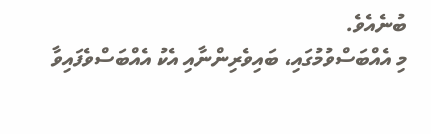ބުނެއެވެ.
މި އެއްބަސްވުމުގައި، ބައިވެރިންނާއި އެކު އެއްބަސްވެފައިވާ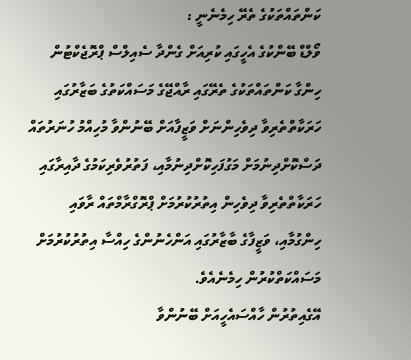ކަންތައްތަކުގެ ތެރޭ ހިމެނެނީ :
ވޯލްޑް ބޭންކުގެ އެހީގައި ކުރިއަށް ގެންދާ ސެއިލްސް ޕްރޮޖެކްޓުން ހިންގާ ކަންތައްތަކުގެ ތެރޭގައި ރާއްޖޭގެ މަސައްކަތުގެ ބަޒާރުގައި ހަރަކާތްތެރިވާ ދިވެހިންނަށް ވަޒީފާއަށް ބޭނުންވާ މުހިއްމު ހުނަރުތައް ދަސްކޮށްދިނުމަށް މަގުފަހިކޮށްދިނުމާއި، ފަތުރުވެރިކަމުގެ ދާއިރާގައި ހަރަކާތްތެރިވާ ދިވެހިން އިތުރުކުރުމަށް ޕްރޮގްރާމްތައް ރާވައި ހިންގުމާއި، ވަޒީފާގެ ބާޒާރުގައި އަންހެނުންގެ ހިއްސާ އިތުރުކުރުމަށް މަސައްކަތްކުރުން ހިމެނެއެވެ.
އޭގެއިތުރުން ހާއްސައެހީއަށް ބޭނުންވާ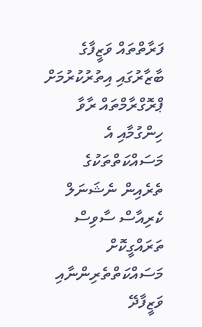ފަރާތްތައް ވަޒީފާގެ ބާޒާރުގައި އިތުރުކުރުމަށް ޕްރޮގްރާމްތައް ރާވާ ހިންގުމާއި އެ މަސައްކަތްތަކުގެ ތެރެއިން ނެޝަނަލް ކެރިއާސް ސާވިސް ތަރައްގީކޮށް މަސައްކަތްތެރިންނާއި ވަޒީފާދޭ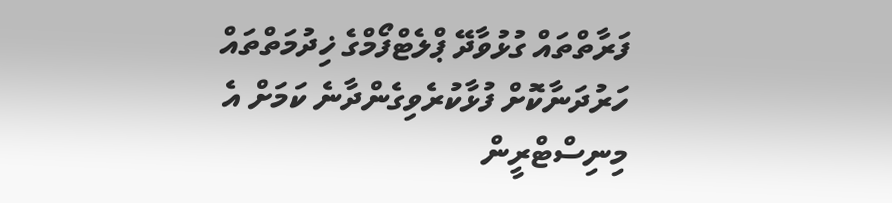ފަރާތްތައް ގުޅުވާދޭ ޕްލެޓްފޯމްގެ ޚިދުމަތްތައް ހަރުދަނާކޮށް ފުޅާކުރެވިގެންދާނެ ކަމަށް އެ މިނިސްޓްރީން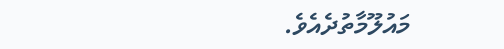މައުލޫމާތުދެއެވެ.